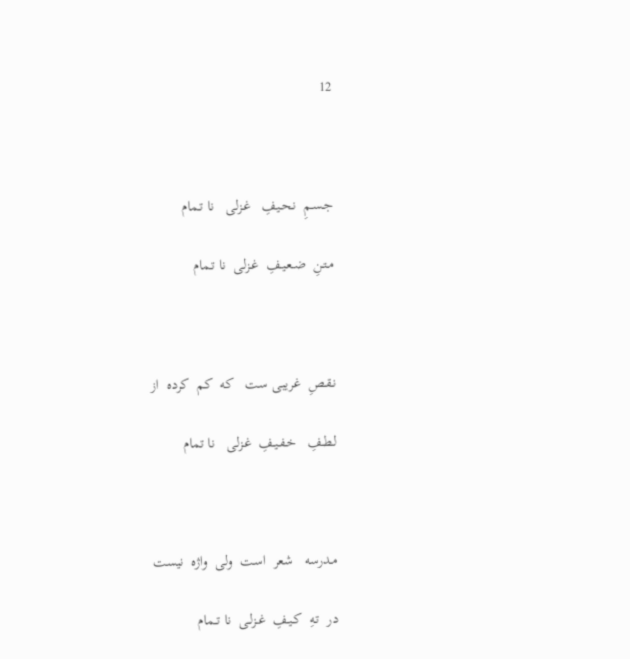12



جـسـمِ  نـحـيفِ   غـزلی   نا تـمام

مـتـنِ  ضـعـيـفِ  غـزلی  نا تـمام



نـقـصِ  غريبی ست   که  کم  کرده  از

لـطـفِ   خـفـيـفِ  غـزلی   نا تمام



مـدرسه   شعر  است  ولی  واژه  نيست

در  تـهِ  کـيـفِ  غـزلـی  نا تــمام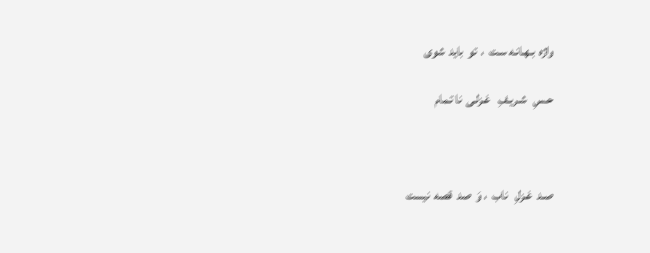واژه  بـهـانـه سـت  ،  تو  بايد  شوی

حـسِ   شـريـفِ   غـزلـی  نا تـمام



صـد  غـزلِ   ناب  ، وَ  صد  قصه  نيست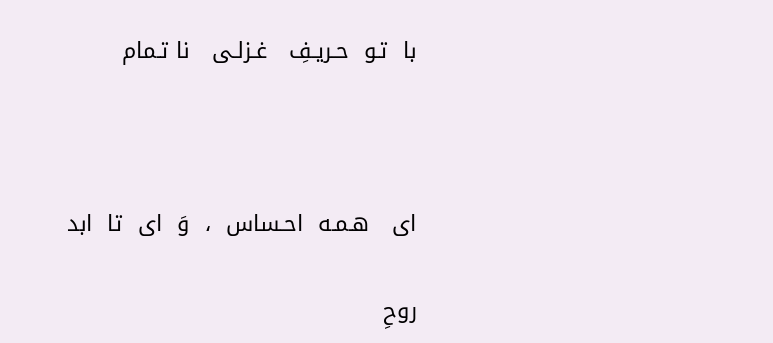با  تـو  حـريـفِ   غـزلـی   نا تـمام



ای   هـمـه  احـساس  ،  وَ  ای  تا  ابد

روحِ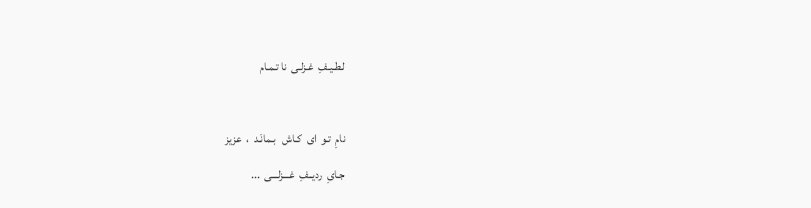لـطـيـفِ  غـزلـی  نا تـمـام



نامِ  تـو  ای  کـاش   بـمانَـد  ،  عزيز

جـایِ  رديــفِ  غـــزلـــی  ...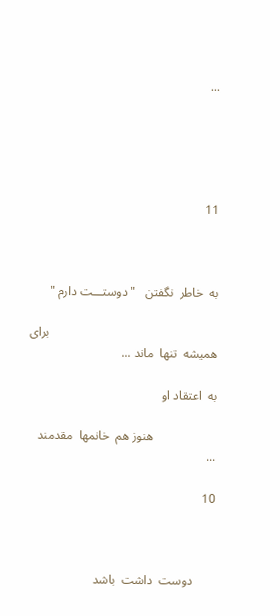...





11



به  خاطر  نگفتن   " دوستـــت دارم "

                                                      برای  هميشه  تنها  ماند ...

به  اعتقاد او

                    هنوز هم  خانمها  مقدمند ...

10



       دوست  داشت  باشد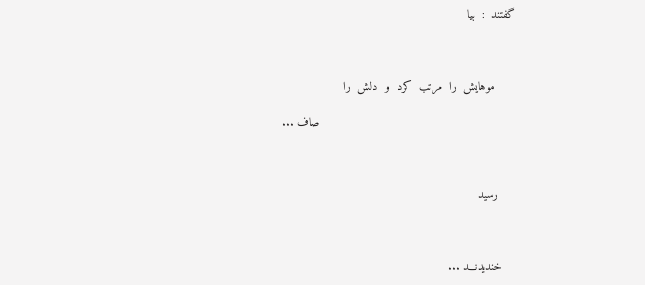گفتند  :  بيا



      موهايش  را  مرتب  کرد  و  دلش  را

                                                        صاف ...



     رسيد



    خنديدنـــد ...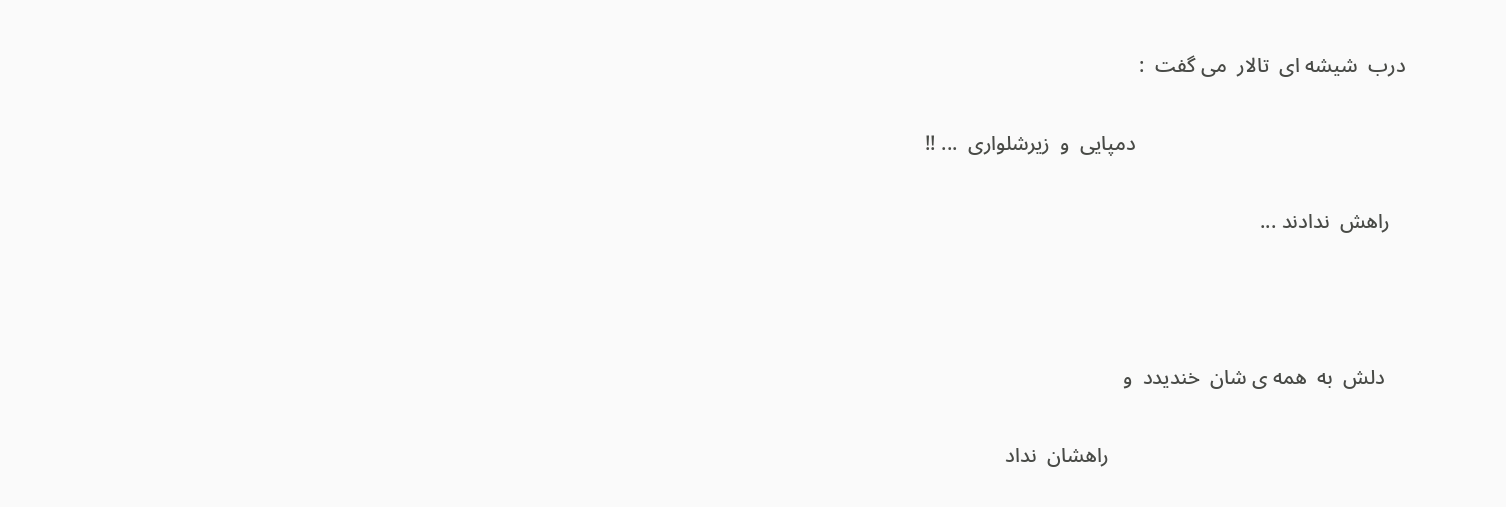درب  شيشه ای  تالار  می گفت  :

                                                    دمپايی  و  زيرشلواری  ... !!

   راهش  ندادند ...



    دلش  به  همه ی شان  خنديدد  و

                                                         راهشان  نداد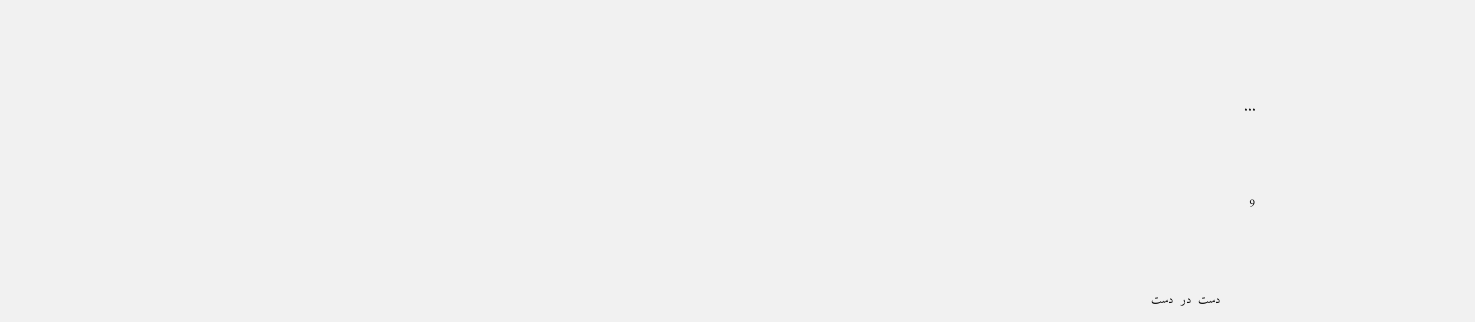...



9



          دست  در  دست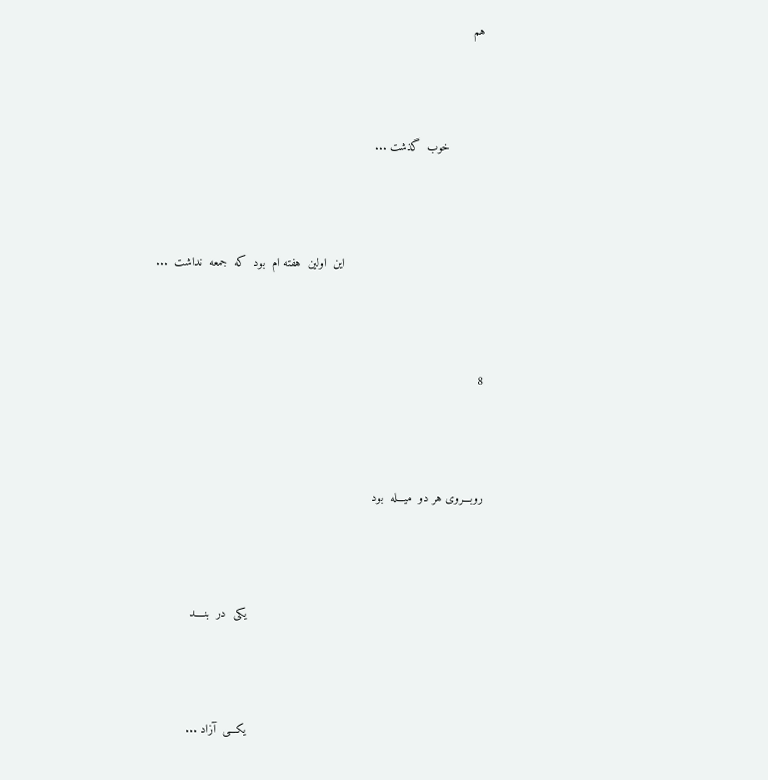هم



          خوب  گذشت ...



                                        اين  اولين  هفته ام  بود  که  جمعه  نداشت  ...



8



روبـــروی هر دو  ميـــله  بود



                                                                   يکی  در  بنــــد



                                                                   يکـــی  آزاد ...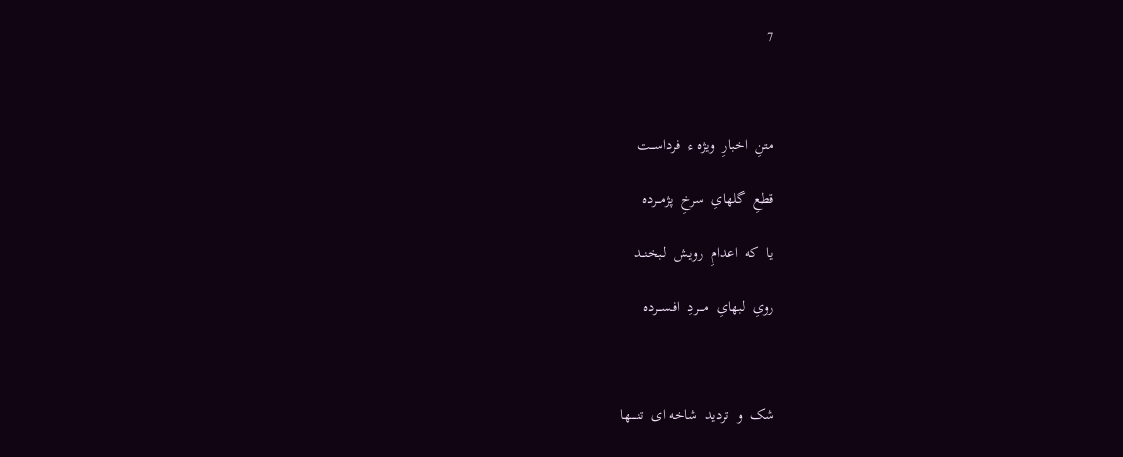7



متنِ  اخبارِ  ويژه ء  فرداســـت

قطعِ  گلهایِ  سرخِ  پژمـــرده

يا  که  اعدامِ  رويـش  لـبخنــد

رویِ  لبهایِ  مــــردِ  افـســـرده



شک  و  ترديد  شاخه ای  تنـــــها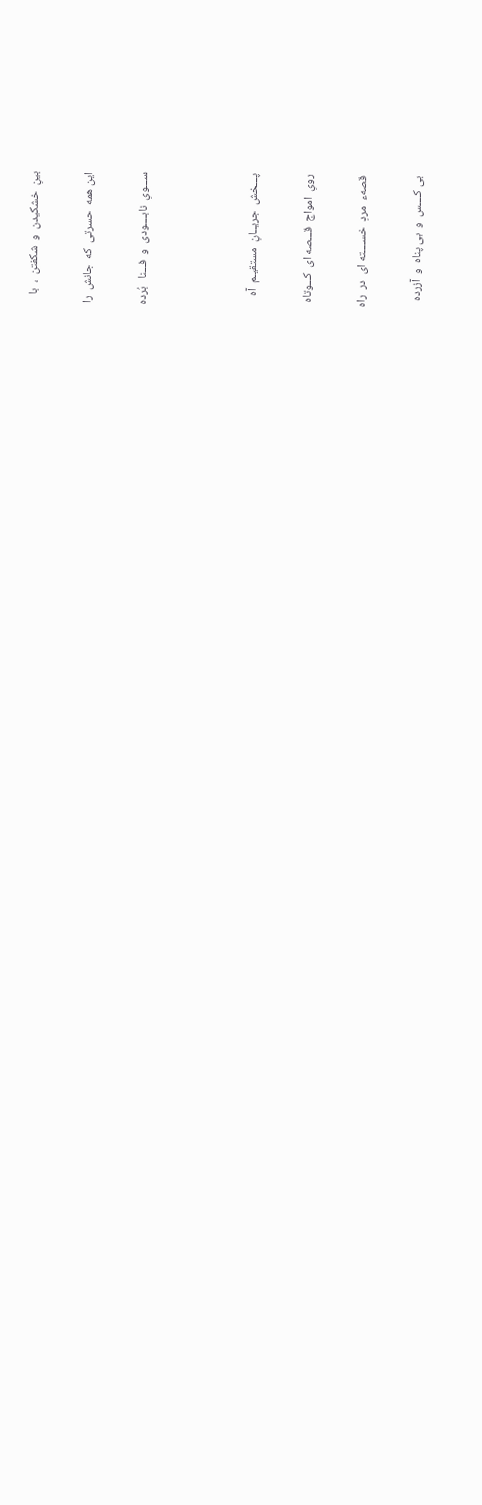بينِ  خشکيدن  و  شکفتن  ،  با

اين همه  حسرتی  که  جانش  را

ســـویِ  نابــــودی  و  فـــنا   بُرده



پـــخش  جريــانِ  مستقيـم  آه

رویِ  امواج  قـــصه ای  کـــوتاه

قصهء  مردِ  خســــته ای  در  راه

بی کــــس  و  بی پناه  و  آزرده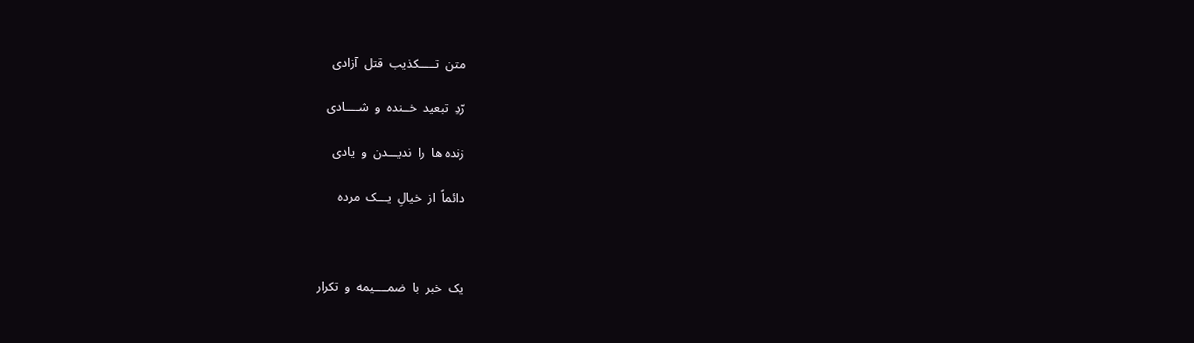متن  تـــــکذيب  قتل  آزادی

رّدِ  تبعيد  خــنده  و  شــــادی

زنده ها  را  نديـــدن  و  يادی

دائماً  از  خيالِ  يـــک  مرده



يک  خبر  با  ضمــــيمه  و  تکرار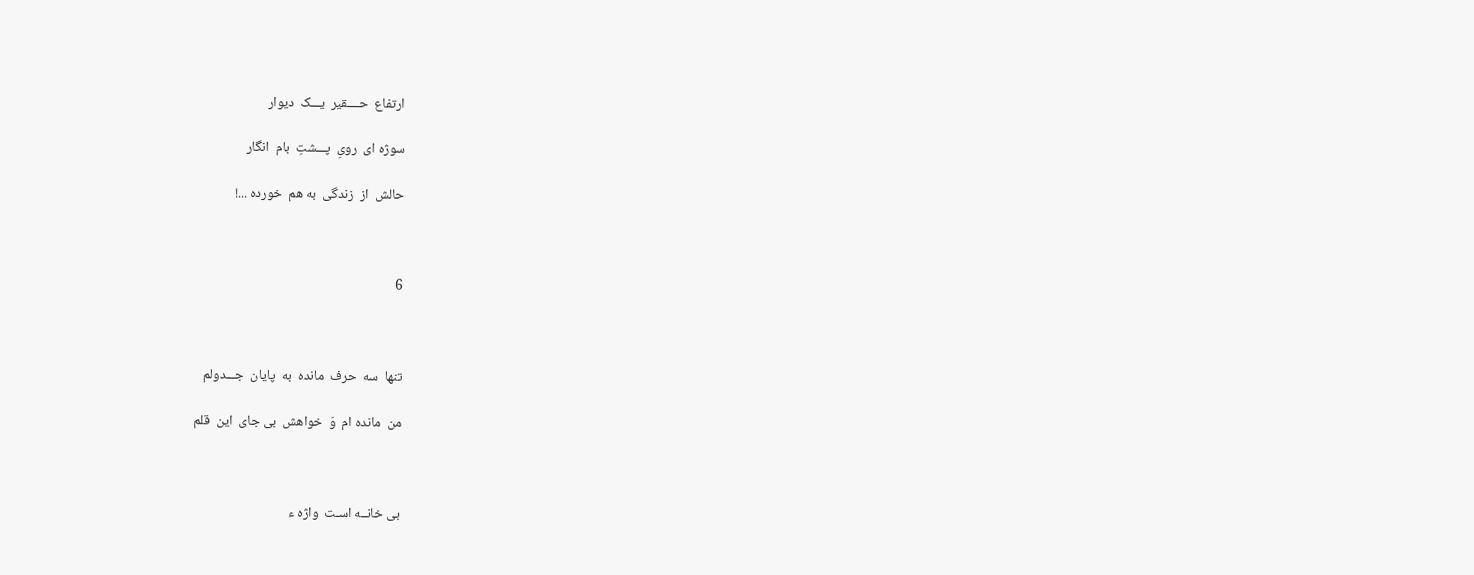ارتفاع  حــــقير  يـــک  ديوار

سوژه ای  رویِ  پـــشتِ  بام  انگار

حالش  از  زندگی  به هم  خورده ...!



6



تنها  سه  حرف  مانده  به  پايان  جـــدولم

من  مانده ام  وَ  خواهش  بی جای  اين  قلم



بی خانــه اسـت  واژه ء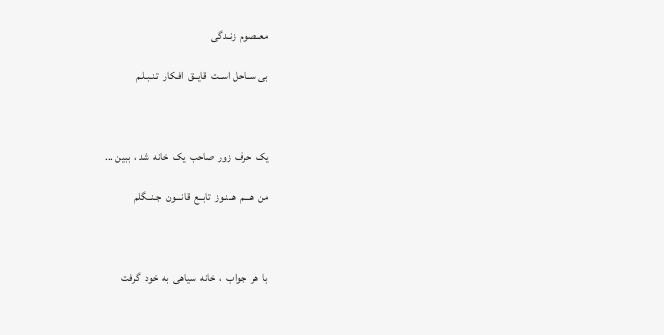معــصوم  زنــدگی

بی ســاحل اســت  قايــق  افـکار  تـنـبـلـم



يک  حرف  زور  صاحب  يک  خانه  شد ،  ببين ...

من  هـــم  هــنـوز  تابــع  قانـــون  جـنــگلم



با  هر  جواب  ،  خانه  سياهی  به  خود  گرفت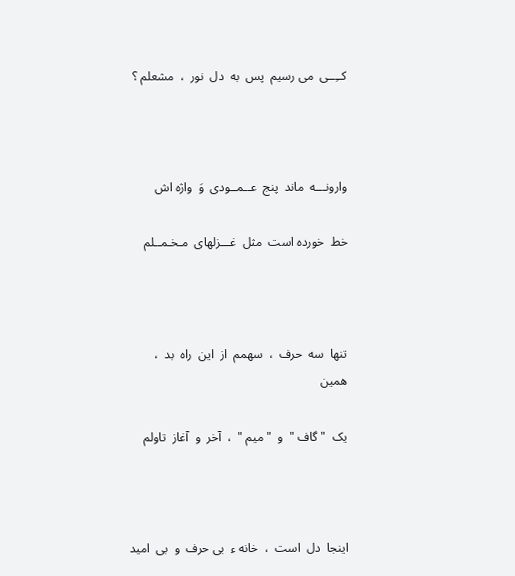کــِــی  می رسيم  پس  به  دل  نور  ،  مشعلم ؟



وارونـــه  ماند  پنج  عــمــودی  وَ  واژه اش

خط  خورده است  مثل  غـــزلهای  مـخـمــلم



تنها  سه  حرف  ،  سهمم  از  اين  راه  بد  ،  همين

يک  " گاف "  و  " ميم "  ،  آخر  و  آغاز  تاولم



اينجا  دل  است  ،  خانه ء  بی حرف  و  بی  اميد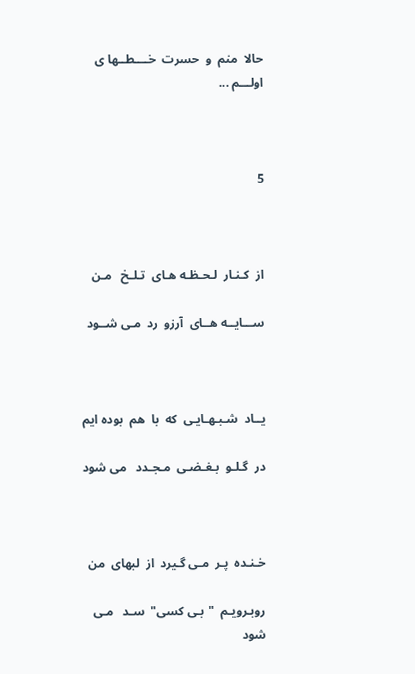حالا  منم  و  حسرت  خــــطــها ی  اولـــم ...



5



از  کـنـار  لـحـظـه هـای  تـلـخ   مـن

ســـايــه هــای  آرزو  رد  مـی شــود



يــاد  شـبـهـايـی  که  با  هم  بوده ايم

در  گـلـو  بـغـضـی  مـجـدد   می شود



خـنـده  پـر  مـی گـيرد  از  لبهای  من

روبـرويـم  "بـی کسی"  سـد   مـی شود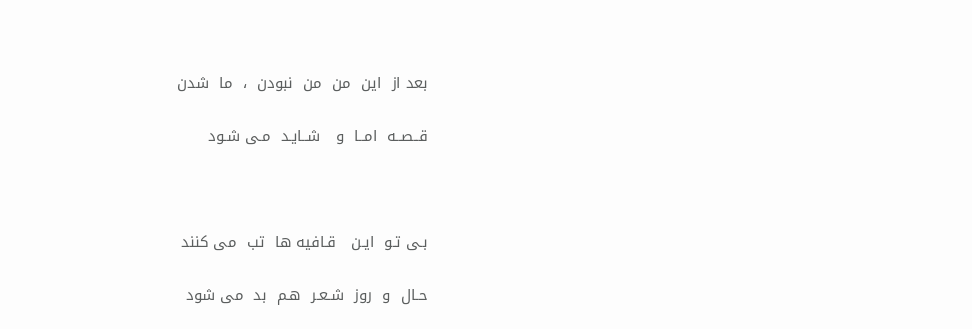بعد از  اين  من  من  نبودن  ،  ما  شدن

قــصــه  امــا  و   شــايـد  مـی شـود



بـی تـو  ايـن   قـافيه ها  تب  می کنند

حـال  و  روز  شـعـر  هـم  بد  می شود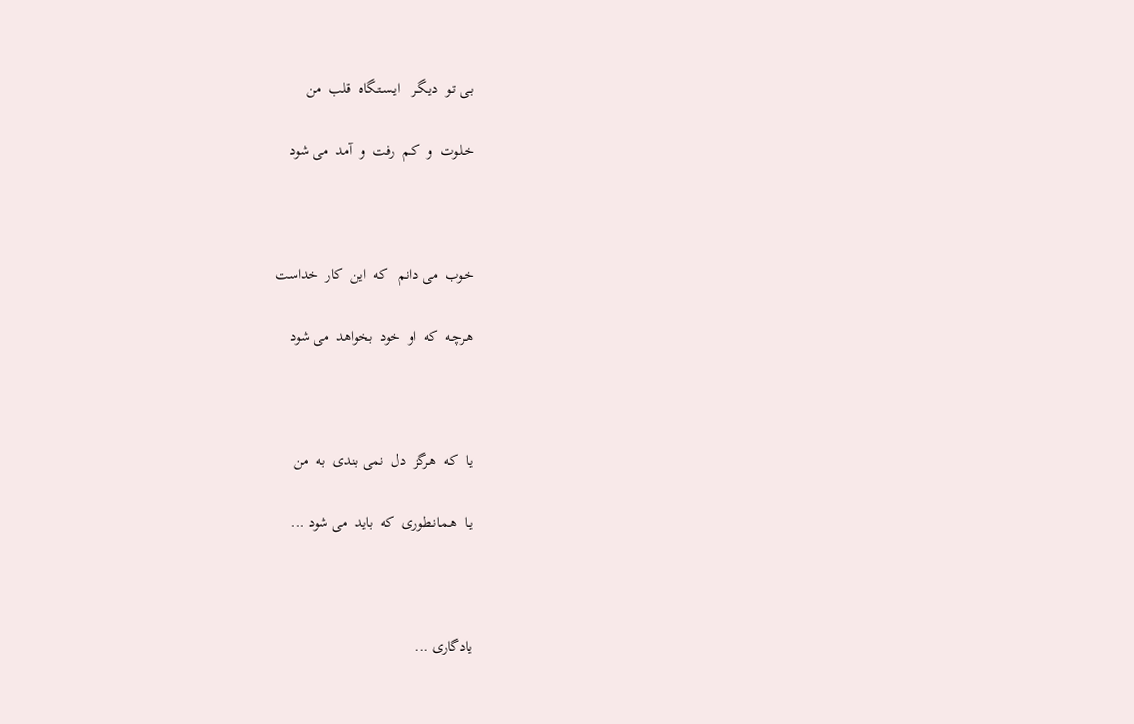بـی تـو  ديـگـر   ايـسـتـگاه  قلب  من

خـلـوت  و  کـم  رفت  و  آمد  می شود



خـوب  می دانم   که  اين  کار  خداست

هـرچـه  که  او  خود  بخواهد  می شود



يا  کـه  هـرگز  دل  نمی بندی  به  من

يـا  هـمـانـطوری  که  بايد  می شود ...



یادگاری ...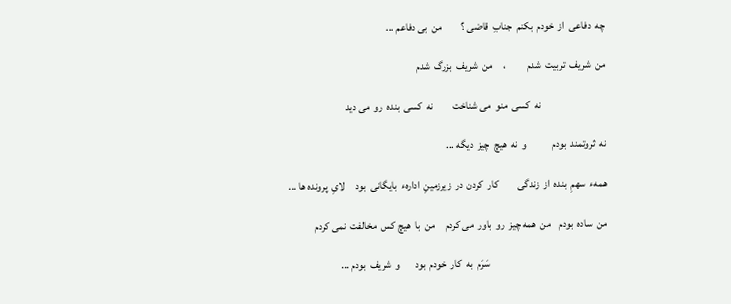چه  دفاعی  از  خودم  بکنم  جنابِ  قاضی ؟         من  بی دفاعم ...

من  شريف  تربيت  شدم          ،     من  شريف  بزرگ  شدم

                              نه  کسی  منو  می شناخت         نه  کسی  بنده  رو  می ديد

نه  ثروتمند  بودم            و  نه  هيچ  چيز  ديگه ...

همهء  سهمِ  بنده  از  زندگی         کار  کردن  در  زيرزمينِ  ادارهء  بايگانی  بود     لایِ  پرونده ها ...

من  ساده  بودم    من  همه چيز  رو  باور  می کردم     من  با  هيچ کس  مخالفت  نمی کردم

                                                       سَرَم  به  کار  خودم  بود       و  شريف  بودم ...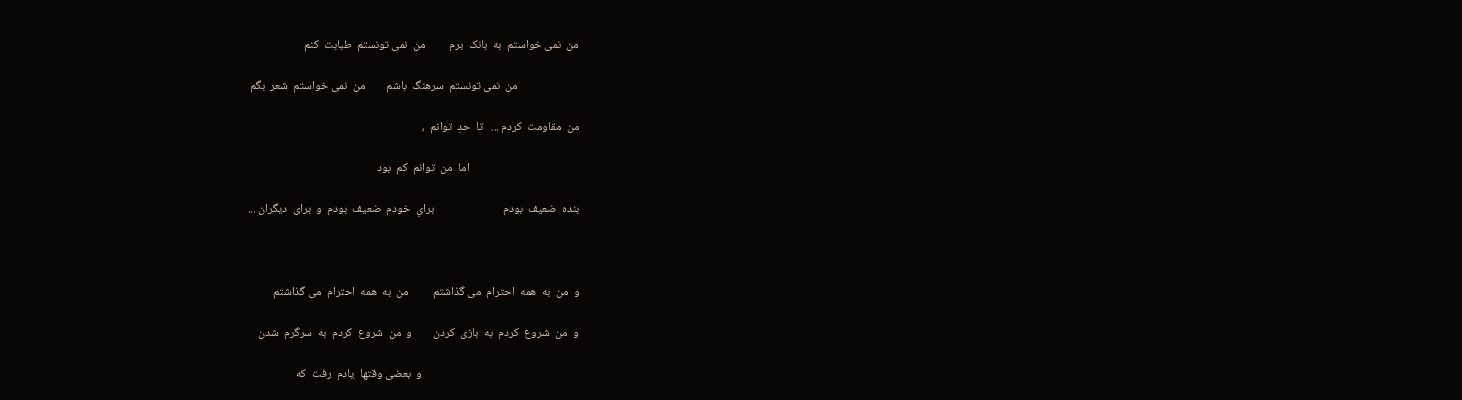من  نمی خواستم  به  بانک  برم         من  نمی تونستم  طبابت  کنم

                       من  نمی تونستم  سرهنگ  باشم        من  نمی خواستم  شعر  بگم

من  مقاومت  کردم ...   تا  حدِ  توانم  ،

                                         اما  من  توانم  کم  بود

بنده  ضعيف  بودم                          برایِ  خودم  ضعيف  بودم  و  برای  ديگران ...



و  من  به  همه  احترام  می گذاشتم         من  به  همه  احترام  می گذاشتم

و  من  شروع  کردم  به  بازی  کردن        و  من  شروع  کردم  به  سرگرم  شدن

                                                           و  بعضی وقتها  يادم  رفت  که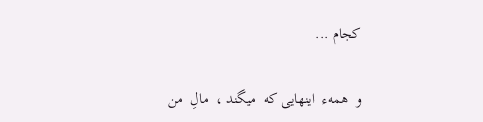کجام ...

و  همهء  اينهايی که  ميگند ،  مالِ  من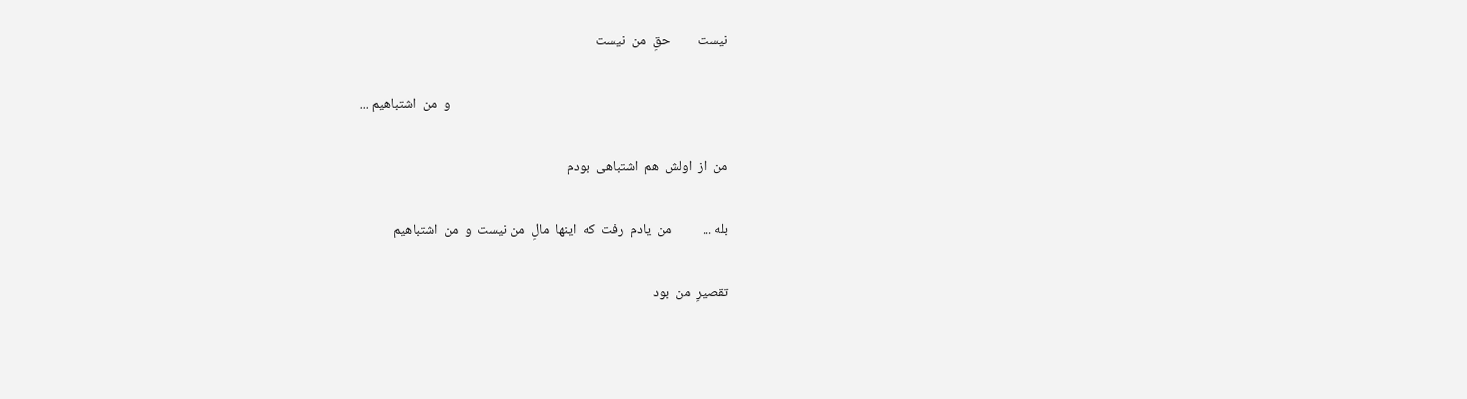نيست         حقِ  من  نيست

                                                                                          و  من  اشتباهيم ...

من  از  اولش  هم  اشتباهی  بودم

بله ...          من  يادم  رفت  که  اينها  مالِ  من نيست  و  من  اشتباهيم

تقصيرِ  من  بود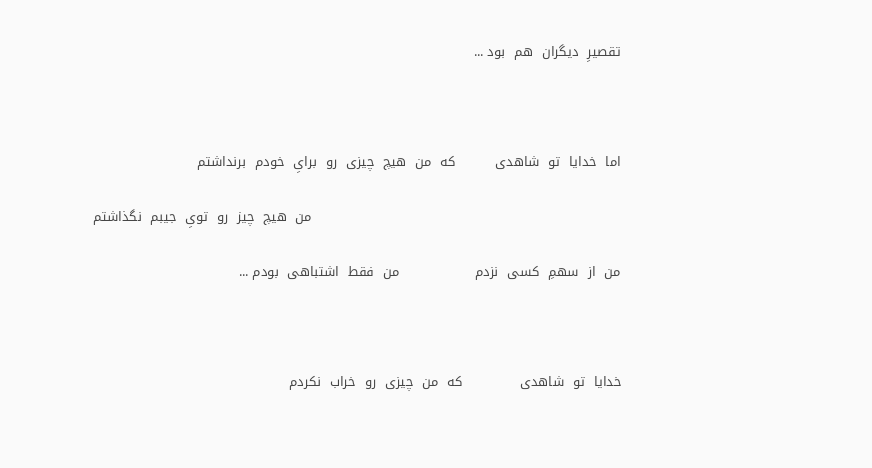تقصيرِ  ديگران  هم  بود ...



اما  خدايا  تو  شاهدی         که  من  هيچ  چيزی  رو  برایِ  خودم  برنداشتم

                                                                      من  هيچ  چيز  رو  تویِ  جيبم  نگذاشتم

من  از  سهمِ  کسی  نزدم                 من  فقط  اشتباهی  بودم ...



خدايا  تو  شاهدی             که  من  چيزی  رو  خراب  نکردم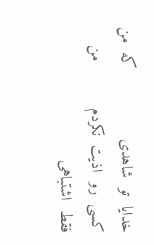خدايا  تو  شاهدی               که  من  کسی  رو  اذيت  نکردم          من  فقط  اشتباهی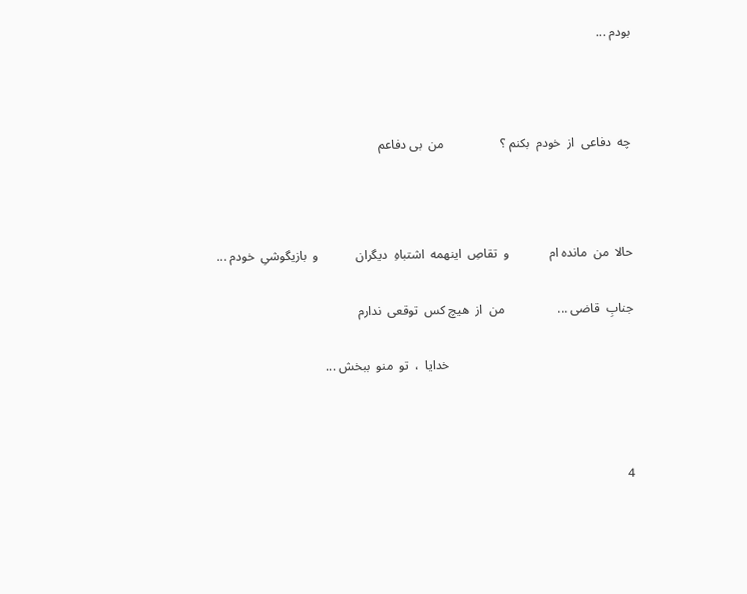بودم ...



چه  دفاعی  از  خودم  بکنم ؟                  من  بی دفاعم



حالا  من  مانده ام             و  تقاصِ  اينهمه  اشتباهِ  ديگران            و  بازيگوشیِ  خودم ...

جنابِ  قاضی ...                 من  از  هيچ کس  توقعی  ندارم

                                                           خدايا  ،  تو  منو  ببخش ...



4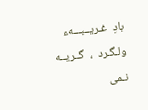بادِ  غـريــبـــهء  ولـگـرد  ،  گــريــه  نـمی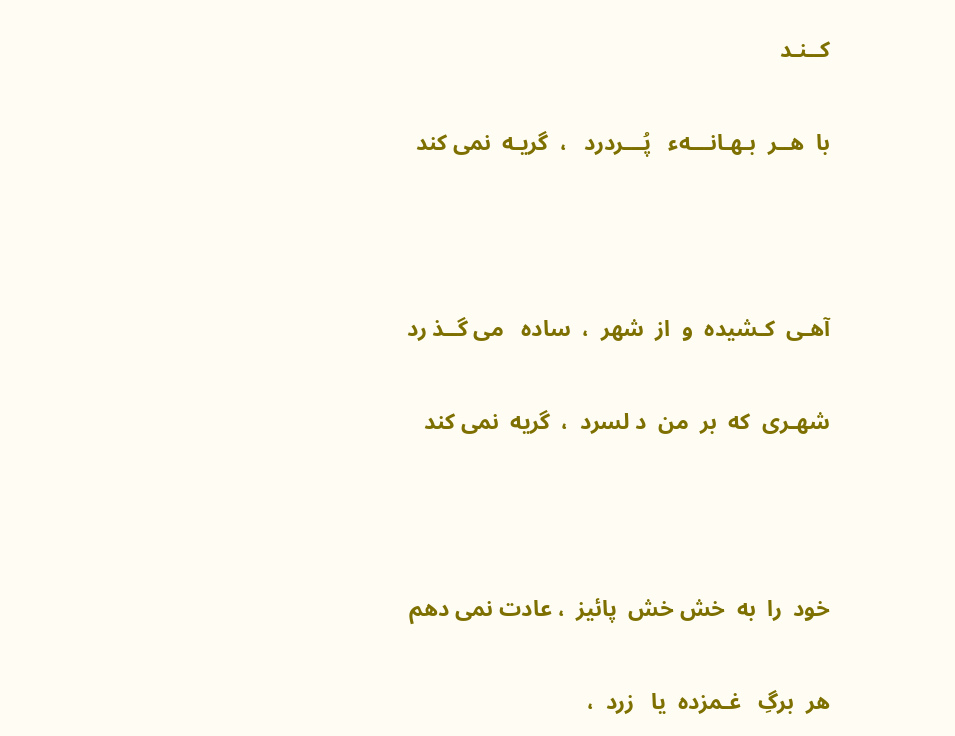کــنـد

با  هــر  بـهـانـــهء   پُـــردرد   ،  گريـه  نمی کند



آهـی  کـشيده  و  از  شهر  ،  ساده   می گــذ رد

شهـری  که  بر  من  د لسرد  ،  گريه  نمی کند



خود  را  به  خش خش  پائيز  ، عادت نمی دهم

هر  برگِ   غـمزده  يا   زرد  ،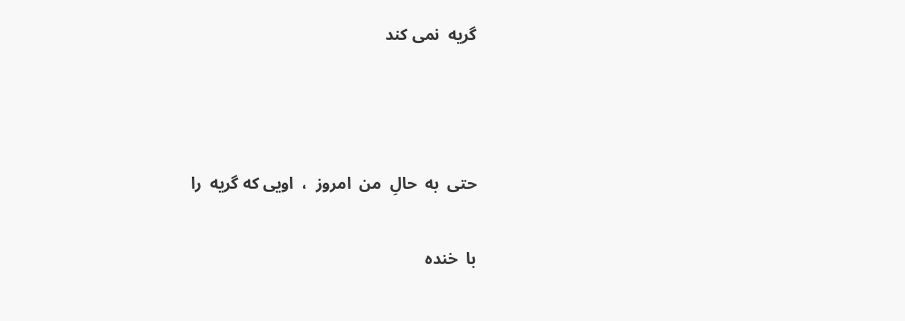گريه  نمی کند



حتی  به  حالِ  من  امروز  ،  اويی که گريه  را

با  خنده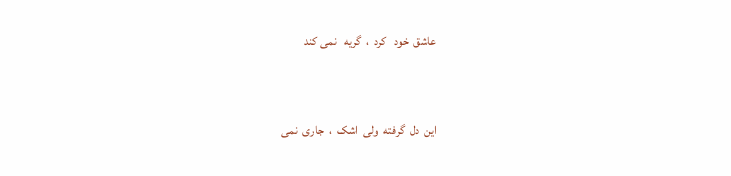عاشق  خود   کرد  ،  گريه   نمی کند



اين  دل  گرفته  ولی  اشک  ،  جاری  نمی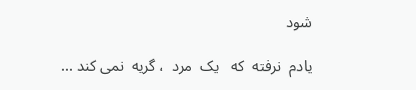شود

يادم  نرفته  که   يک  مرد  ، گريه  نمی کند ...